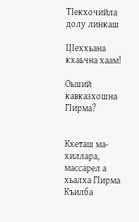ТIекхочийла долу линкаш

ЦIеххьана кхаьчна хаам!

Оьший кавказхошна ГIирма?


Кхеташ ма-хиллара, массарел а хьалха ГIирма Къилба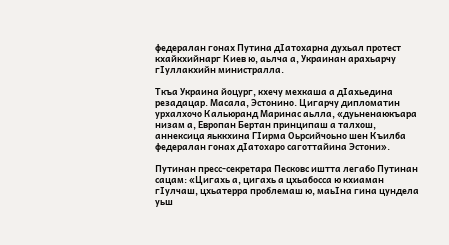федералан гонах Путина дIатохарна духьал протест кхайкхийнарг Киев ю, аьлча а, Украинан арахьарчу гIуллакхийн министралла.

Ткъа Украина йоцург, кхечу мехкаша а дIахьедина резадацар. Масала, Эстонино. Цигарчу дипломатин урхалхочо Кальюранд Маринас аьлла, «дуьненаюкъара низам а, Европан Бертан принципаш а талхош, аннексица яьккхина ГIирма Оьрсийчоьно шен Къилба федералан гонах дIатохаро саготтайина Эстони».

Путинан пресс-секретара Песковс иштта легабо Путинан сацам: «Цигахь а, цигахь а цхьабосса ю кхиаман гIулчаш, цхьатерра проблемаш ю, маьIна гина цундела уьш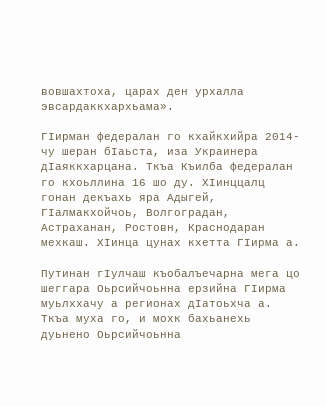вовшахтоха, царах ден урхалла эвсардаккхархьама».

ГIирман федералан го кхайкхийра 2014-чу шеран бIаьста, иза Украинера дIаяккхарцана. Ткъа Къилба федералан го кхоьллина 16 шо ду. ХIинццалц гонан декъахь яра Адыгей, ГIалмакхойчоь, Волгоградан, Астраханан, Ростовн, Краснодаран мехкаш. ХIинца цунах кхетта ГIирма а.

Путинан гIулчаш къобалъечарна мега цо шеггара Оьрсийчоьнна ерзийна ГIирма муьлххачу а регионах дIатоьхча а. Ткъа муха го, и мохк бахьанехь дуьнено Оьрсийчоьнна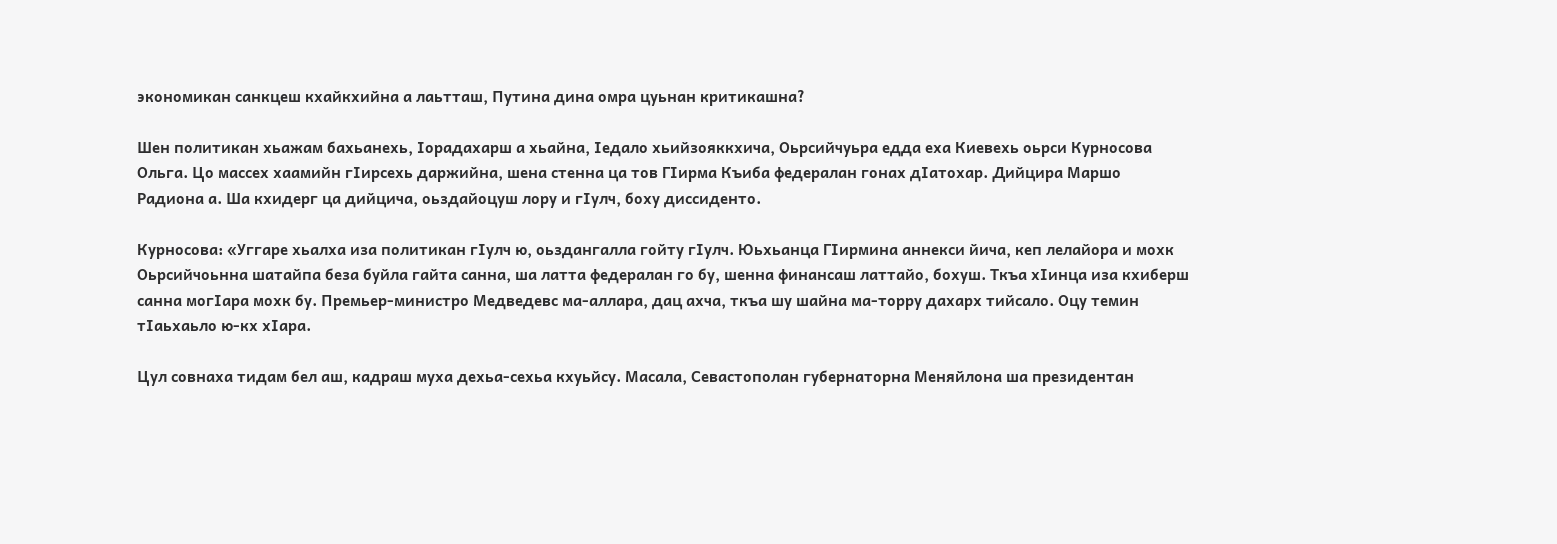экономикан санкцеш кхайкхийна а лаьтташ, Путина дина омра цуьнан критикашна?

Шен политикан хьажам бахьанехь, Iорадахарш а хьайна, Iедало хьийзояккхича, Оьрсийчуьра едда еха Киевехь оьрси Курносова Ольга. Цо массех хаамийн гIирсехь даржийна, шена стенна ца тов ГIирма Къиба федералан гонах дIатохар. Дийцира Маршо Радиона а. Ша кхидерг ца дийцича, оьздайоцуш лору и гIулч, боху диссиденто.

Курносова: «Уггаре хьалха иза политикан гIулч ю, оьздангалла гойту гIулч. Юьхьанца ГIирмина аннекси йича, кеп лелайора и мохк Оьрсийчоьнна шатайпа беза буйла гайта санна, ша латта федералан го бу, шенна финансаш латтайо, бохуш. Ткъа хIинца иза кхиберш санна могIара мохк бу. Премьер-министро Медведевс ма-аллара, дац ахча, ткъа шу шайна ма-торру дахарх тийсало. Оцу темин тIаьхаьло ю-кх хIара.

Цул совнаха тидам бел аш, кадраш муха дехьа-сехьа кхуьйсу. Масала, Севастополан губернаторна Меняйлона ша президентан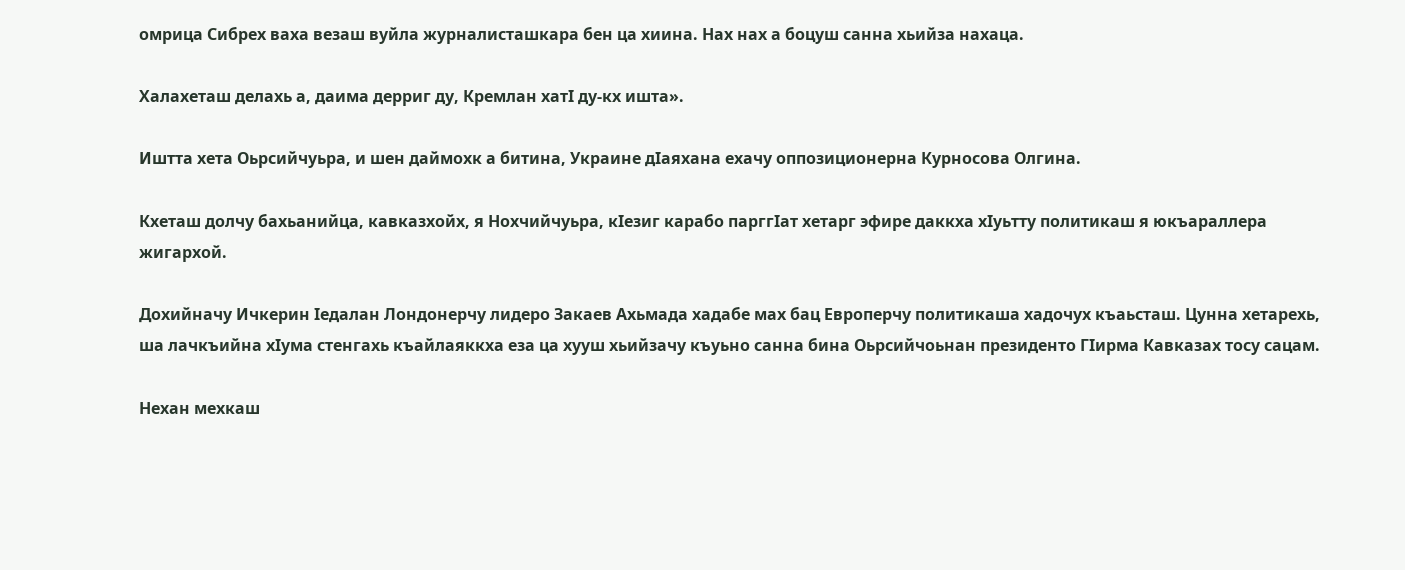омрица Сибрех ваха везаш вуйла журналисташкара бен ца хиина. Нах нах а боцуш санна хьийза нахаца.

Халахеташ делахь а, даима дерриг ду, Кремлан хатI ду-кх ишта».

Иштта хета Оьрсийчуьра, и шен даймохк а битина, Украине дIаяхана ехачу оппозиционерна Курносова Олгина.

Кхеташ долчу бахьанийца, кавказхойх, я Нохчийчуьра, кIезиг карабо парггIат хетарг эфире даккха хIуьтту политикаш я юкъараллера жигархой.

Дохийначу Ичкерин Iедалан Лондонерчу лидеро Закаев Ахьмада хадабе мах бац Европерчу политикаша хадочух къаьсташ. Цунна хетарехь, ша лачкъийна хIума стенгахь къайлаяккха еза ца хууш хьийзачу къуьно санна бина Оьрсийчоьнан президенто ГIирма Кавказах тосу сацам.

Нехан мехкаш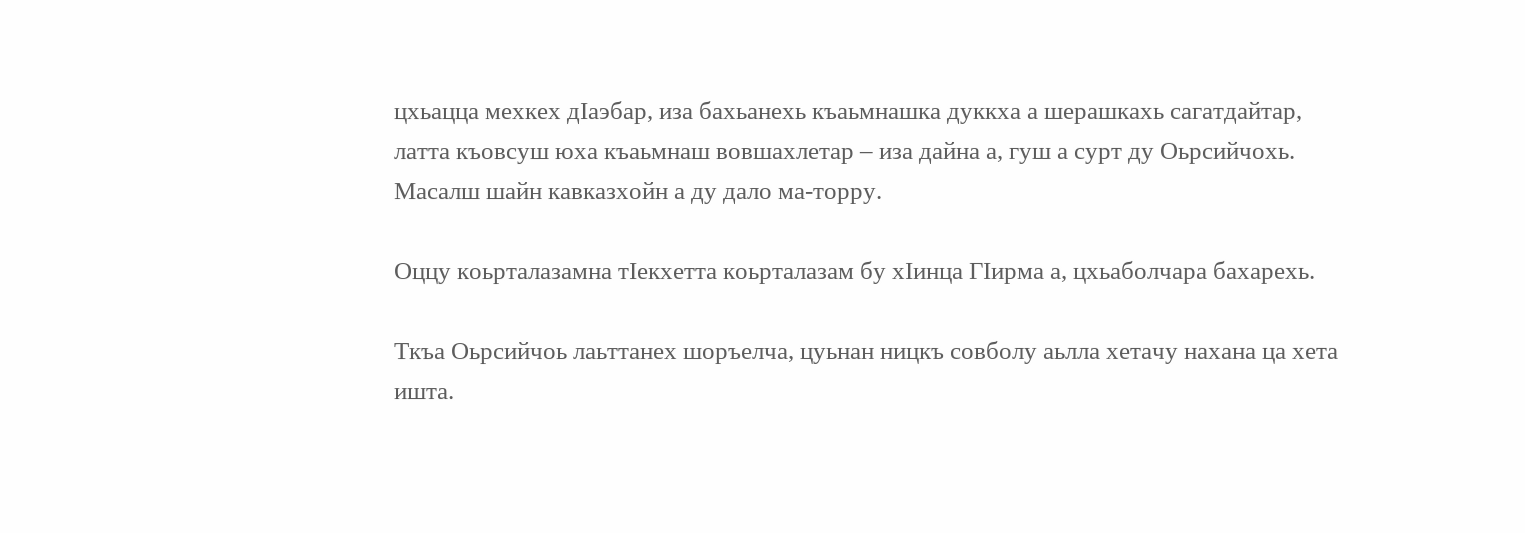цхьацца мехкех дIаэбар, иза бахьанехь къаьмнашка дуккха а шерашкахь сагатдайтар, латта къовсуш юха къаьмнаш вовшахлетар – иза дайна а, гуш а сурт ду Оьрсийчохь. Масалш шайн кавказхойн а ду дало ма-торру.

Оццу коьрталазамна тIекхетта коьрталазам бу хIинца ГIирма а, цхьаболчара бахарехь.

Ткъа Оьрсийчоь лаьттанех шоръелча, цуьнан ницкъ совболу аьлла хетачу нахана ца хета ишта.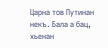Царна тов Путинан некъ. Бала а бац, хьенан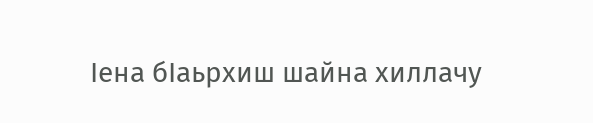Iена бIаьрхиш шайна хиллачу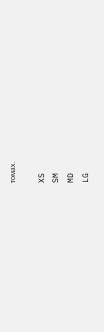томах.

XS
SM
MD
LG